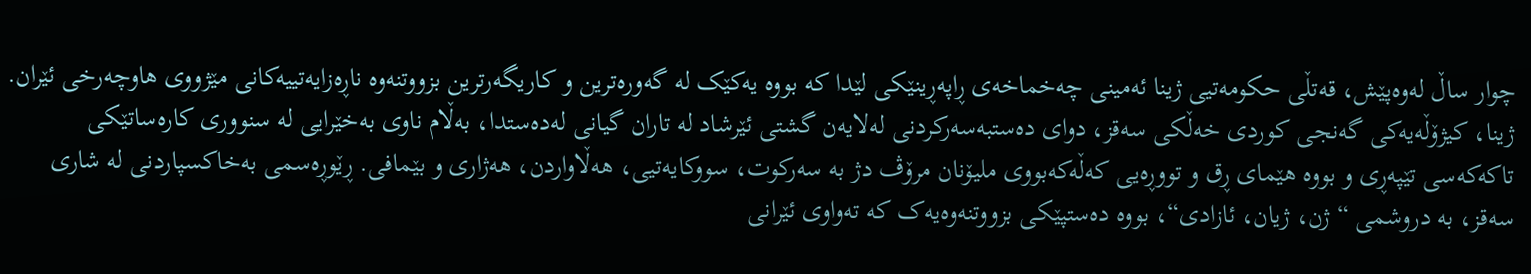چوار ساڵ لەوەپێش، قەتڵی حکومەتیی ژینا ئەمینی چەخماخەی ڕاپەڕینێکی لێدا کە بووە یەکێک لە گەورەترین و کاریگەرترین بزووتنەوە ناڕەزایەتییەکانی مێژووی هاوچەرخی ئێران. ژینا، کیژۆڵەیەکی گەنجی کوردی خەڵکی سەقز، دوای دەستبەسەرکردنی لەلایەن گشتی ئێرشاد لە تاران گیانی لەدەستدا، بەڵام ناوی بەخێرایی لە سنووری کارەساتێکی تاکەکەسی تێپەڕی و بووە هێمای ڕق و تووڕەیی کەڵەکەبووی ملیۆنان مرۆڤ دژ بە سەرکوت، سووکایەتیی، هەڵاواردن، هەژاری و بێمافی. ڕێوڕەسمی بەخاکسپاردنی لە شاری سەقز، بە دروشمی “ژن، ژیان، ئازادی“، بووە دەستپێکی بزووتنەوەیەک کە تەواوی ئێرانی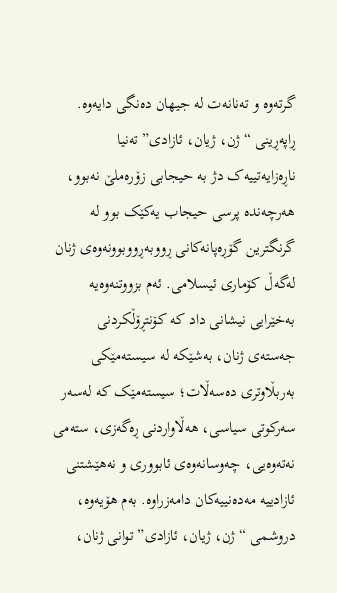گرتەوە و تەنانەت لە جیهان دەنگی دایەوە.
ڕاپەڕینی “ژن، ژیان، ئازادی” تەنیا ناڕەزایەتییەک دژ بە حیجابی زۆرەملێ نەبوو، هەرچەندە پرسی حیجاب یەکێک بوو لە گرنگترین گۆڕەپانەکانی ڕووبەڕووبوونەوەی ژنان لەگەڵ کۆماری ئیسلامی. ئەم بزووتنەوەیە بەخێرایی نیشانی داد کە کۆنتڕۆڵکردنی جەستەی ژنان، بەشێکە لە سیستەمێکی بەربڵاوتری دەسەڵات؛ سیستەمێک کە لەسەر سەرکوتی سیاسی، هەڵاواردنی ڕەگەزی، ستەمی نەتەوەیی، چەوسانەوەی ئابووری و نەهێشتنی ئازادییە مەدەنییەکان دامەزراوە. بەم هۆیەوە، دروشمی “ژن، ژیان، ئازادی” توانی ژنان،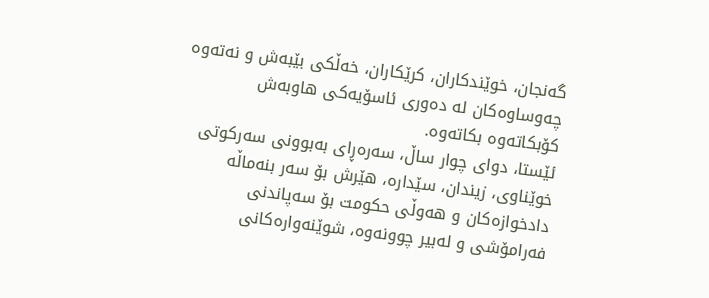گەنجان، خوێندکاران، کرێکاران، خەڵکی بێبەش و نەتەوە چەوساوەکان لە دەوری ئاسۆیەکی هاوبەش کۆبکاتەوە بکاتەوە.
ئێستا، دوای چوار ساڵ، سەرەڕای بەبوونی سەرکوتی خوێناوی، زیندان، سێدارە، هێرش بۆ سەر بنەماڵە دادخوازەکان و هەوڵی حکومت بۆ سەپاندنی فەرامۆشی و لەبیر چوونەوە، شوێنەوارەکانی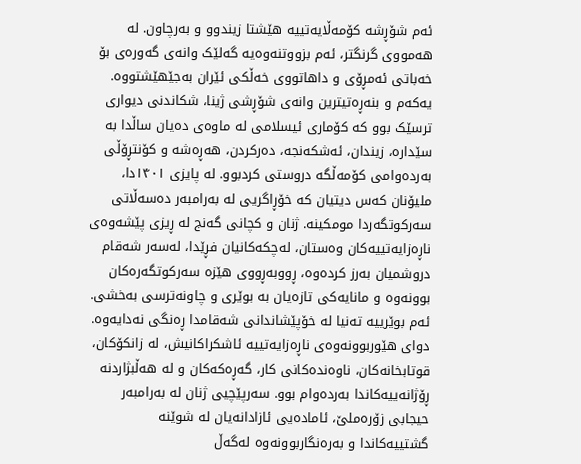ئەم شۆڕشە کۆمەڵایەتییە هێشتا زیندوو و بەرچاون. لە هەمووی گرنگتر، ئەم بزووتنەوەیە گەلێک وانەی گەورەی بۆ خەباتی ئەمڕۆی و داهاتووی خەڵکی ئێران بەجێهێشتووە.
یەکەم و بنەڕەتیترین وانەی شۆڕشی ژینا، شکاندنی دیواری ترسێک بوو کە کۆماری ئیسلامی لە ماوەی دەیان ساڵدا بە سێدارە، زیندان، ئەشکەنجە، دەرکردن، هەڕەشە و کۆنتڕۆڵی بەردەوامی کۆمەڵگە دروستی کردبوو. لە پایزی ۱۴۰۱دا، ملیۆنان کەس دیتیان کە خۆڕاگریی لە بەرامبەر دەسەڵاتی سەرکوتگەردا مومکینە. ژنان و کچانی گەنج لە ڕیزی پێشەوەی ناڕەزایەتییەکان وەستان، لەچکەکانیان فڕێدا، لەسەر شەقام دروشمیان بەرز کردەوە، ڕووبەڕووی هێزە سەرکوتگەرەکان بوونەوە و مانایەکی تازەیان بە بوێری و چاونەترسی بەخشی.
ئەم بوێرییە تەنیا لە خۆپێشاندانی شەقامدا ڕەنگی نەدایەوە. دوای هێوربوونەوەی ناڕەزایەتییە ئاشکراکانیش، لە زانکۆکان، قوتابخانەکان، ناوەندەکانی کار، گەڕەکەکان و لە هەڵبژاردنە ڕۆژانەییەکاندا بەردەوام بوو. سەرپێچیی ژنان لە بەرامبەر حیجابی زۆرەملێ، ئامادەیی ئازادانەیان لە شوێنە گشتییەکاندا و بەرەنگاربوونەوە لەگەڵ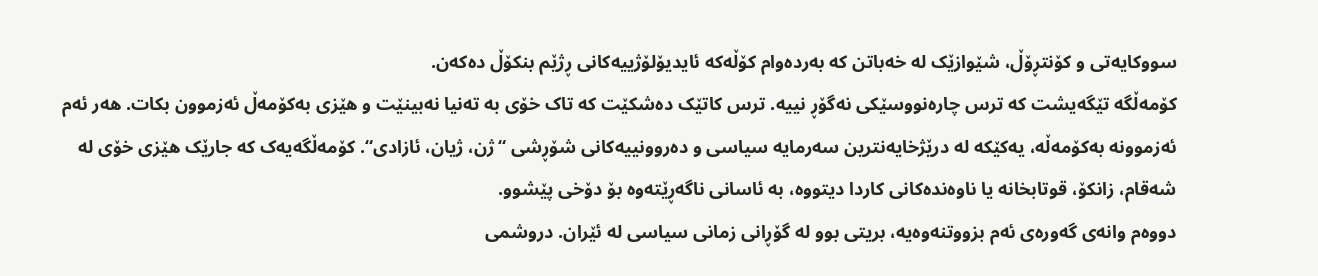سووکایەتی و کۆنتڕۆڵ، شێوازێک لە خەباتن کە بەردەوام کۆڵەکە ئایدیۆلۆژییەکانی ڕژێم بنکۆڵ دەکەن.
کۆمەڵگە تێگەیشت کە ترس چارەنووسێکی نەگۆڕ نییە. ترس کاتێک دەشکێت کە تاک خۆی بە تەنیا نەبینێت و هێزی بەکۆمەڵ ئەزموون بکات. هەر ئەم ئەزموونە بەکۆمەڵە، یەکێکە لە درێژخایەنترین سەرمایە سیاسی و دەروونییەکانی شۆڕشی “ژن، ژیان، ئازادی“. کۆمەڵگەیەک کە جارێک هێزی خۆی لە شەقام، زانکۆ، قوتابخانە یا ناوەندەکانی کاردا دیتووە، بە ئاسانی ناگەڕێتەوە بۆ دۆخی پێشوو.
دووەم وانەی گەورەی ئەم بزووتنەوەیە، بریتی بوو لە گۆڕانی زمانی سیاسی لە ئێران. دروشمی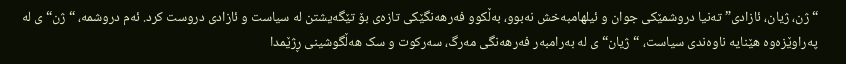“ژن، ژیان، ئازادی” تەنیا دروشمێکی جوان و ئیلهامبەخش نەبوو، بەڵکوو فەرهەنگێکی تازەی بۆ تێگەیشتن لە سیاست و ئازادی دروست کرد. ئەم دروشمە، “ژن“ی لە پەراوێزەوە هێنایە ناوەندی سیاست، “ژیان“ی لە بەرامبەر فەرهەنگی مەرگ، سەرکوت و سک هەڵگوشینی ڕژێمدا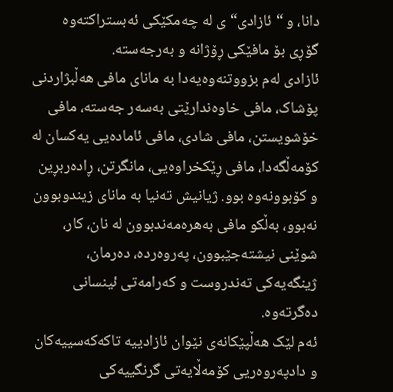دانا، و “ئازادی“ی لە چەمکێکی ئەبستراکتەوە گۆڕی بۆ مافێکی ڕۆژانە و بەرجەستە.
ئازادی لەم بزووتنەوەیەدا بە مانای مافی هەڵبژاردنی پۆشاک، مافی خاوەندارێتی بەسەر جەستە، مافی خۆشویستن، مافی شادی، مافی ئامادەیی یەکسان لە کۆمەڵگەدا، مافی ڕێکخراوەیی، مانگرتن، ڕادەربڕین و کۆبوونەوە بوو. ژیانیش تەنیا بە مانای زیندوبوون نەبوو، بەڵکو مافی بەهرەمەندبوون لە نان، کار، شوێنی نیشتەجێبوون، پەروەردە، دەرمان، ژینگەیەکی تەندروست و کەرامەتی ئینسانی دەگرتەوە.
ئەم لێک هەڵپێکانەی نێوان ئازادییە تاکەکەسییەکان و دادپەروەریی کۆمەڵایەتی گرنگییەکی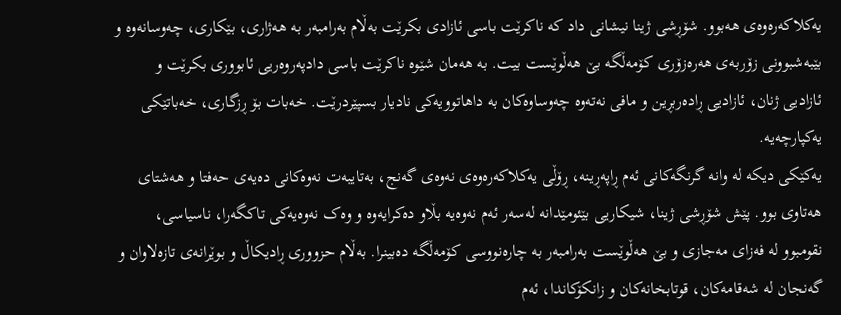یەکلاکەرەوەی هەبوو. شۆڕشی ژینا نیشانی داد کە ناکرێت باسی ئازادی بکرێت بەڵام بەرامبەر بە هەژاری، بێکاری، چەوسانەوە و بێبەشبوونی زۆربەی هەرەزۆری کۆمەڵگە بێ هەڵوێست بیت. بە هەمان شێوە ناکرێت باسی دادپەروەریی ئابووری بکرێت و ئازادیی ژنان، ئازادیی ڕادەربڕین و مافی نەتەوە چەوساوەکان بە داهاتوویەکی نادیار بسپێردرێت. خەبات بۆ ڕزگاری، خەباتێکی یەکپارچەیە.
یەکێکی دیکە لە وانە گرنگەکانی ئەم ڕاپەڕینە، ڕۆڵی یەکلاکەرەوەی نەوەی گەنج، بەتایبەت نەوەکانی دەیەی حەفتا و هەشتای هەتاوی بوو. پێش شۆڕشی ژینا، شیکاریی بێئومێدانە لەسەر ئەم نەوەیە بڵاو دەکرایەوە و وەک نەوەیەکی تاکگەرا، ناسیاسی، نقومبوو لە فەزای مەجازی و بێ هەڵوێست بەرامبەر بە چارەنووسی کۆمەڵگە دەبینرا. بەڵام حزووری ڕادیکاڵ و بوێرانەی تازەلاوان و گەنجان لە شەقامەکان، قوتابخانەکان و زانکۆکاندا، ئەم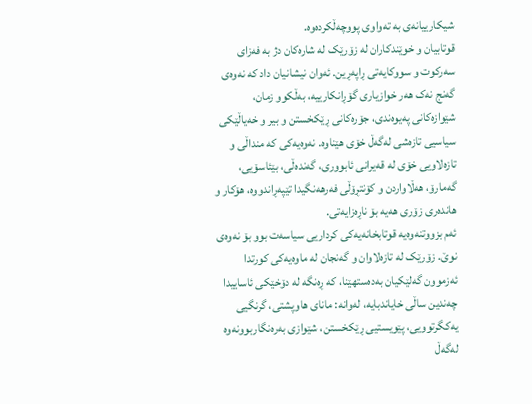شیکارییانەی بە تەواوی پووچەڵکردەوە.
قوتابیان و خوێندکاران لە زۆرێک لە شارەکان دژ بە فەزای سەرکوت و سووکایەتی ڕاپەڕین. ئەوان نیشانیان داد کە نەوەی گەنج نەک هەر خوازیاری گۆڕانکارییە، بەڵکوو زمان، شێوازەکانی پەیوەندی، جۆرەکانی ڕێکخستن و بیر و خەیاڵێکی سیاسیی تازەشی لەگەڵ خۆی هێناوە. نەوەیەکی کە منداڵی و تازەلاویی خۆی لە قەیرانی ئابووری، گەندەڵی، بێئاسۆیی، گەمارۆ، هەڵاواردن و کۆنتڕۆڵی فەرهەنگیدا تێپەڕاندووە، هۆکار و هاندەری زۆری هەیە بۆ ناڕەزایەتی.
ئەم بزووتنەوەیە قوتابخانەیەکی کرداریی سیاسەت بوو بۆ نەوەی نوێ. زۆرێک لە تازەلاوان و گەنجان لە ماوەیەکی کورتدا ئەزموون گەلێکیان بەدەستهێنا، کە ڕەنگە لە دۆخێکی ئاساییدا چەندین ساڵی خایاندبایە، لەوانە: مانای هاوپشتی، گرنگیی یەکگرتوویی، پێویستیی ڕێکخستن، شێوازی بەرەنگاربوونەوە لەگەڵ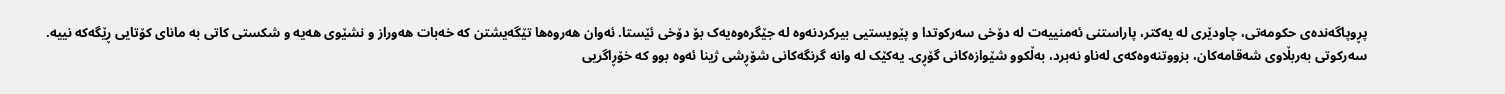پڕوپاگەندەی حکومەتی، چاودێری لە یەکتر، پاراستنی ئەمنییەت لە دۆخی سەرکوتدا و پێویستیی بیرکردنەوە لە جێگرەوەیەک بۆ دۆخی ئێستا. ئەوان هەروەها تێگەیشتن کە خەبات هەوراز و نشێوی هەیە و شکستی کاتی بە مانای کۆتایی ڕێگەکە نییە.
سەرکوتی بەربڵاوی شەقامەکان، بزووتنەوەکەی لەناو نەبرد، بەڵکوو شێوازەکانی گۆڕی. یەکێک لە وانە گرنگەکانی شۆڕشی ژینا ئەوە بوو کە خۆڕاگریی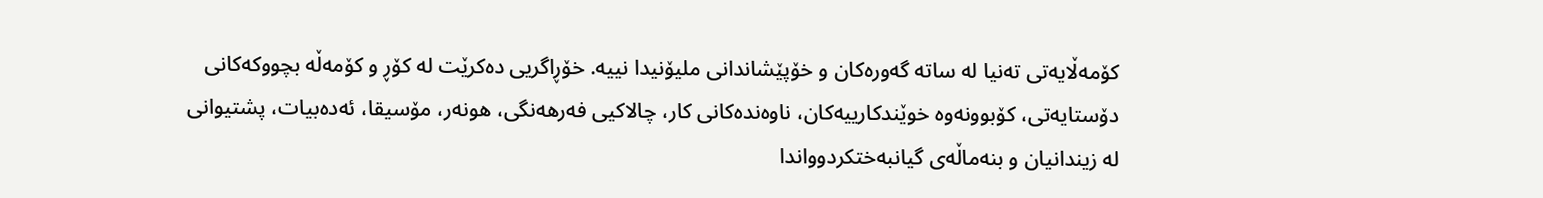کۆمەڵایەتی تەنیا لە ساتە گەورەکان و خۆپێشاندانی ملیۆنیدا نییە. خۆڕاگریی دەکرێت لە کۆڕ و کۆمەڵە بچووکەکانی دۆستایەتی، کۆبوونەوە خوێندکارییەکان، ناوەندەکانی کار، چالاکیی فەرهەنگی، هونەر، مۆسیقا، ئەدەبیات، پشتیوانی لە زیندانیان و بنەماڵەی گیانبەختکردوواندا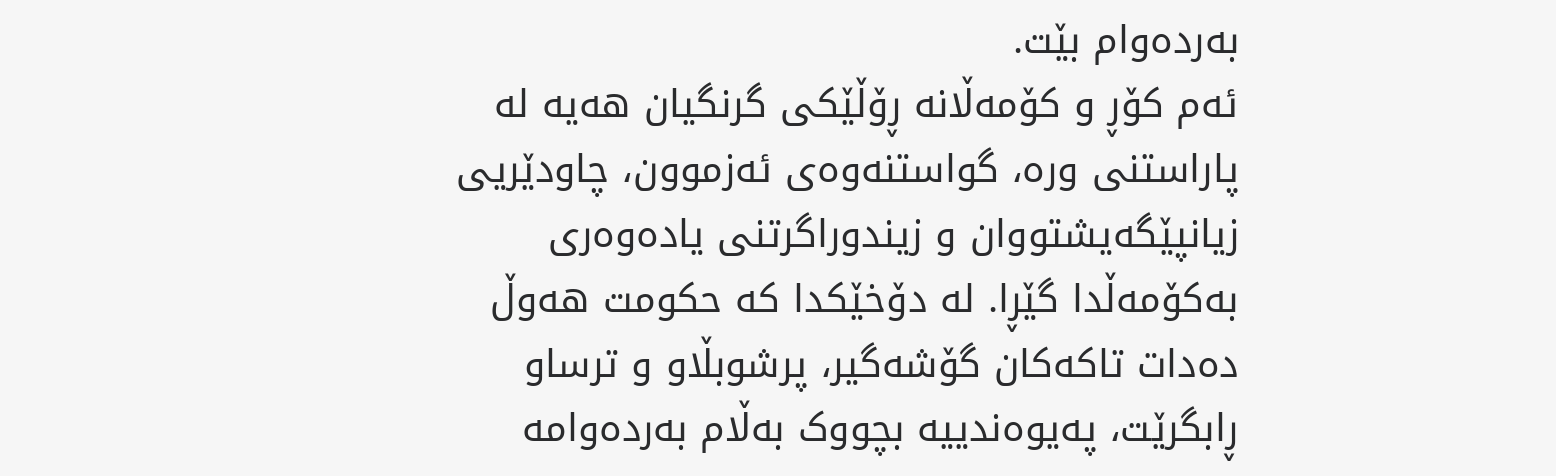بەردەوام بێت.
ئەم کۆڕ و کۆمەڵانە ڕۆڵێکی گرنگیان هەیە لە پاراستنی ورە، گواستنەوەی ئەزموون، چاودێریی زیانپێگەیشتووان و زیندوراگرتنی یادەوەری بەکۆمەڵدا گێڕا. لە دۆخێکدا کە حکومت هەوڵ دەدات تاکەکان گۆشەگیر، پرشوبڵاو و ترساو ڕابگرێت، پەیوەندییە بچووک بەڵام بەردەوامە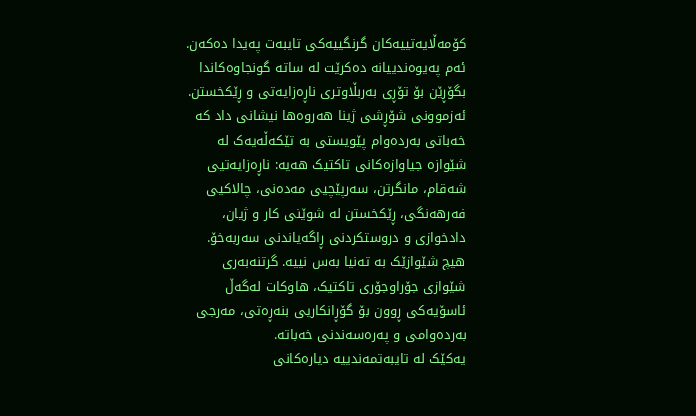کۆمەڵایەتییەکان گرنگییەکی تایبەت پەیدا دەکەن. ئەم پەیوەندییانە دەکرێت لە ساتە گونجاوەکاندا بگۆڕێن بۆ تۆڕی بەربڵاوتری ناڕەزایەتی و ڕێکخستن.
ئەزموونی شۆڕشی ژینا هەروەها نیشانی داد کە خەباتی بەردەوام پێویستی بە تێکەڵەیەک لە شێوازە جیاوازەکانی تاکتیک هەیە: ناڕەزایەتیی شەقام، مانگرتن، سەرپێچیی مەدەنی، چالاکیی فەرهەنگی، ڕێکخستن لە شوێنی کار و ژیان، دادخوازی و دروستکردنی ڕاگەیاندنی سەربەخۆ. هیچ شێوازێک بە تەنیا بەس نییە. گرتنەبەری شێوازی جۆراوجۆری تاکتیک، هاوکات لەگەڵ ئاسۆیەکی ڕوون بۆ گۆڕانکاریی بنەڕەتی، مەرجی بەردەوامی و پەرەسەندنی خەباتە.
یەکێک لە تایبەتمەندییە دیارەکانی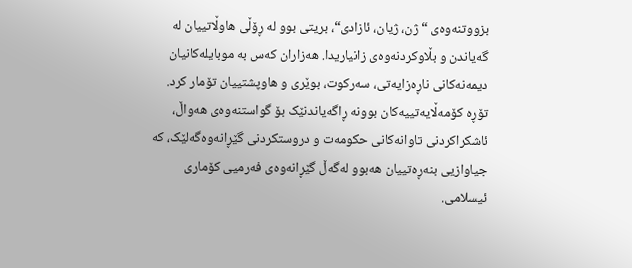بزووتنەوەی “ژن، ژیان، ئازادی“، بریتی بوو لە ڕۆڵی هاوڵاتییان لە گەیاندن و بڵاوکردنەوەی زانیاریدا. هەزاران کەس بە موبایلەکانیان دیمەنەکانی ناڕەزایەتی، سەرکوت، بوێری و هاوپشتییان تۆمار کرد. تۆڕە کۆمەڵایەتییەکان بوونە ڕاگەیاندنێک بۆ گواستنەوەی هەواڵ، ئاشکراکردنی تاوانەکانی حکومەت و دروستکردنی گێڕانەوەگەلێک، کە جیاوازیی بنەڕەتییان هەبوو لەگەڵ گێڕانەوەی فەرمیی کۆماری ئیسلامی.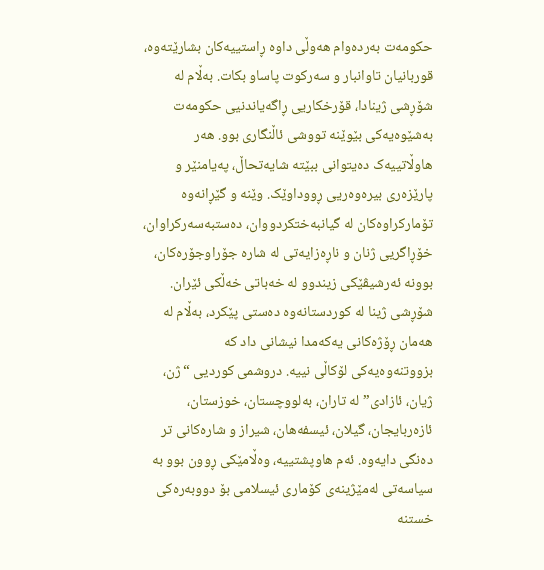حکومەت بەردەوام هەوڵی داوە ڕاستییەکان بشارێتەوە، قوربانیان تاوانبار و سەرکوت پاساو بکات. بەڵام لە شۆڕشی ژینادا، قۆرخکاریی ڕاگەیاندنیی حکومەت بەشێوەیەکی بێوێنە تووشی ئاڵنگاری بوو. هەر هاوڵاتییەک دەیتوانی ببێتە شایەتحاڵ، پەیامنێر و پارێزەری بیرەوەریی ڕووداوێک. وێنە و گێڕانەوە تۆمارکراوەکان لە گیانبەختکردووان، دەستبەسەرکراوان، خۆڕاگریی ژنان و ناڕەزایەتی لە شارە جۆراوجۆرەکان، بوونە ئەرشیڤێکی زیندوو لە خەباتی خەڵکی ئێران.
شۆڕشی ژینا لە کوردستانەوە دەستی پێکرد، بەڵام لە هەمان ڕۆژەکانی یەکەمدا نیشانی داد کە بزووتنەوەیەکی لۆکاڵی نییە. دروشمی کوردیی “ژن، ژیان، ئازادی” لە تاران، بەلووچستان، خوزستان، ئازەربایجان، گیلان، ئیسفەهان، شیراز و شارەکانی تر دەنگی دایەوە. ئەم هاوپشتییە، وەڵامێکی ڕوون بوو بە سیاسەتی لەمێژینەی کۆماری ئیسلامی بۆ دووبەرەکی خستنە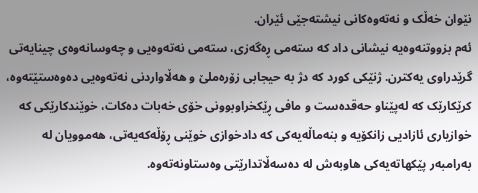نێوان خەڵک و نەتەوەکانی نیشتەجێی ئێران.
ئەم بزووتنەوەیە نیشانی داد کە ستەمی ڕەگەزی، ستەمی نەتەوەیی و چەوسانەوەی چینایەتی گرێدراوی یەکترن. ژنێکی کورد کە دژ بە حیجابی زۆرەملێ و هەڵاواردنی نەتەوەیی دەوەستێتەوە، کرێکارێک کە لەپێناو حەقدەست و مافی ڕێکخراوبوونی خۆی خەبات دەکات، خوێندکارێکی کە خوازیاری ئازادیی زانکۆیە و بنەماڵەیەکی کە دادخوازی خوێنی ڕۆڵەکەیەتی، هەموویان لە بەرامبەر پێکهاتەیەکی هاوبەش لە دەسەڵاتدارێتی وەستاونەتەوە.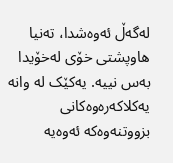لەگەڵ ئەوەشدا، تەنیا هاوپشتی خۆی لەخۆیدا بەس نییە. یەکێک لە وانە یەکلاکەرەوەکانی بزووتنەوەکە ئەوەیە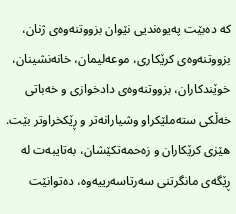کە دەبێت پەیوەندیی نێوان بزووتنەوەی ژنان، بزووتنەوەی کرێکاری، موعەلیمان، خانەنشینان، خوێندکاران، بزووتنەوەی دادخوازی و خەباتی خەڵکی ستەملێکراو وشیارانەتر و ڕێکخراوتر بێت. هێزی کرێکاران و زەحمەتکێشان، بەتایبەت لە ڕێگەی مانگرتنی سەرتاسەرییەوە، دەتوانێت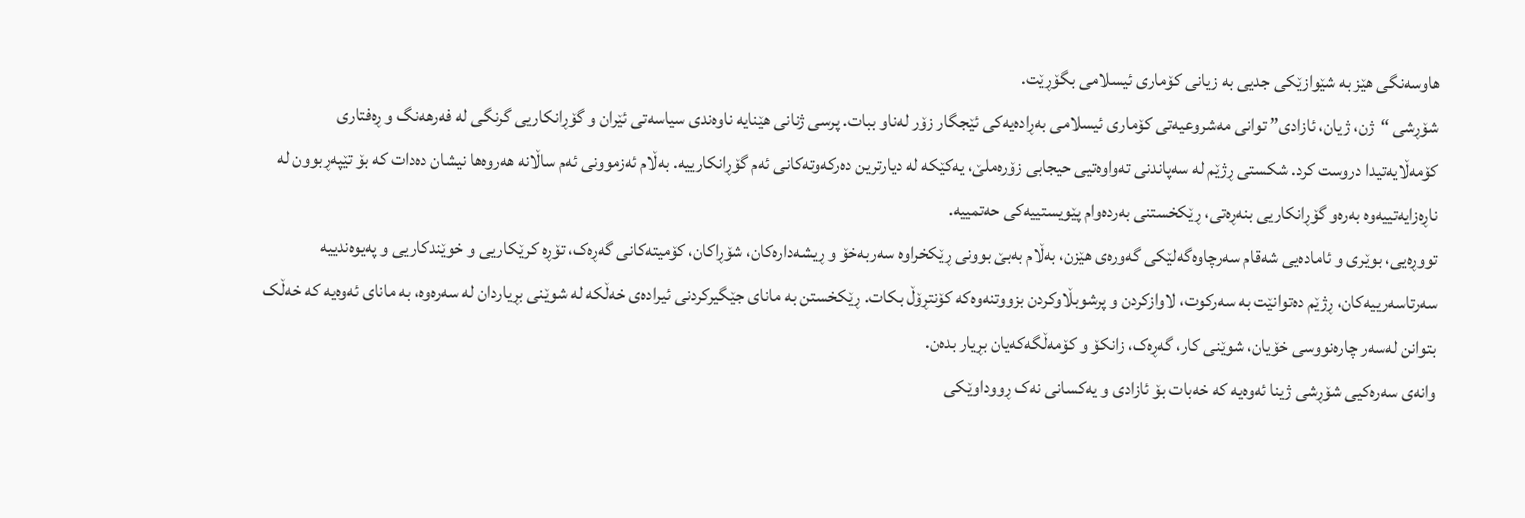هاوسەنگی هێز بە شێوازێکی جدیی بە زیانی کۆماری ئیسلامی بگۆڕێت.
شۆڕشی “ژن، ژیان، ئازادی” توانی مەشروعیەتی کۆماری ئیسلامی بەڕادەیەکی ئێجگار زۆر لەناو ببات. پرسی ژنانی هێنایە ناوەندی سیاسەتی ئێران و گۆڕانکاریی گرنگی لە فەرهەنگ و ڕەفتاری کۆمەڵایەتیدا دروست کرد. شکستی ڕژێم لە سەپاندنی تەواوەتیی حیجابی زۆرەملێ، یەکێکە لە دیارترین دەرکەوتەکانی ئەم گۆڕانکارییە. بەڵام ئەزموونی ئەم ساڵانە هەروەها نیشان دەدات کە بۆ تێپەڕبوون لە ناڕەزایەتییەوە بەرەو گۆڕانکاریی بنەڕەتی، ڕێکخستنی بەردەوام پێویستییەکی حەتمییە.
تووڕەیی، بوێری و ئامادەیی شەقام سەرچاوەگەلێکی گەورەی هێزن، بەڵام بەبێ بوونی ڕێکخراوە سەربەخۆ و ڕیشەدارەکان، شۆڕاکان، کۆمیتەکانی گەڕەک، تۆڕە کرێکاریی و خوێندکاریی و پەیوەندییە سەرتاسەرییەکان، ڕژێم دەتوانێت بە سەرکوت، لاوازکردن و پرشوبڵاوکردن بزووتنەوەکە کۆنتڕۆڵ بکات. ڕێکخستن بە مانای جێگیرکردنی ئیرادەی خەڵکە لە شوێنی بڕیاردان لە سەرەوە، بە مانای ئەوەیە کە خەڵک بتوانن لەسەر چارەنووسی خۆیان، شوێنی کار، گەڕەک، زانکۆ و کۆمەڵگەکەیان بڕیار بدەن.
وانەی سەرەکیی شۆڕشی ژینا ئەوەیە کە خەبات بۆ ئازادی و یەکسانی نەک ڕووداوێکی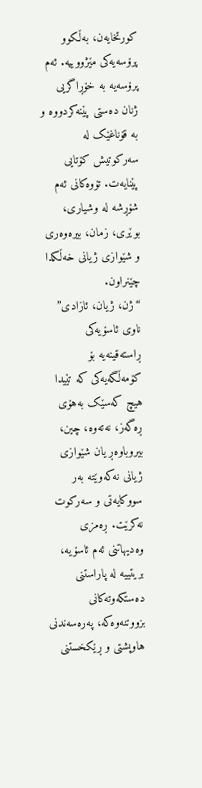کورتخایەن، بەڵکوو پرۆسەیەکی مێژووییە. ئەم پرۆسەیە بە خۆڕاگریی ژنان دەستی پێنەکردووە و بە قۆناغێک لە سەرکوتیش کۆتایی پێنایەت. تۆوەکانی ئەم شۆڕشە لە وشیاری، بوێری، زمان، بیرەوەری و شێوازی ژیانی خەڵکدا چێنراون.
“ژن، ژیان، ئازادی” ناوی ئاسۆیەکی ڕاستەقینەیە بۆ کۆمەڵگەیەکی کە تێیدا هیچ کەسێک بەهۆی ڕەگەز، نەتەوە، چین، بیروباوەڕ یان شێوازی ژیانی نەکەوێتە بەر سووکایەتی و سەرکوت نەکرێت. ڕەمزی وەدیهاتنی ئەم ئاسۆیە، بریتییە لە پاراستنی دەستکەوتەکانی بزووتنەوەکە، پەرەسەندنی هاوپشتی و ڕێکخستنی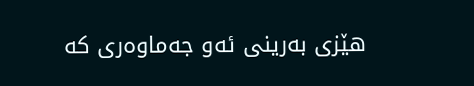هێزی بەرینی ئەو جەماوەری کە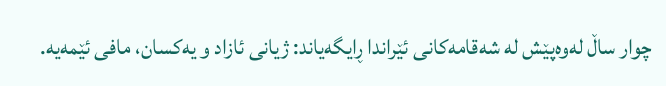چوار ساڵ لەوەپێش لە شەقامەکانی ئێراندا ڕایگەیاند: ژیانی ئازاد و یەکسان، مافی ئێمەیە.